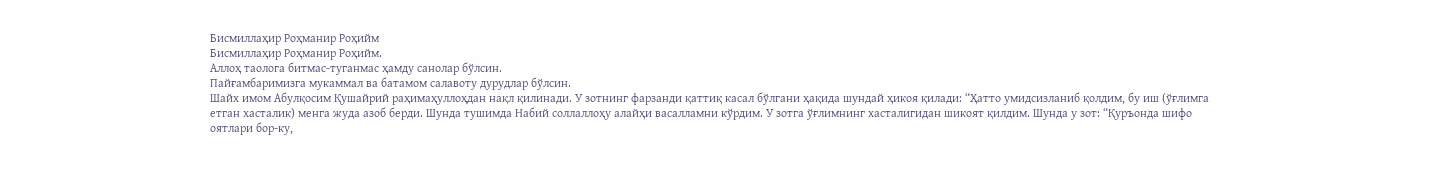Бисмиллаҳир Роҳманир Роҳийм
Бисмиллаҳир Роҳманир Роҳийм.
Аллоҳ таолога битмас-туганмас ҳамду санолар бўлсин.
Пайғамбаримизга мукаммал ва батамом салавоту дурудлар бўлсин.
Шайх имом Абулқосим Қушайрий раҳимаҳуллоҳдан нақл қилинади. У зотнинг фарзанди қаттиқ касал бўлгани ҳақида шундай ҳикоя қилади: “Ҳатто умидсизланиб қолдим, бу иш (ўғлимга етган хасталик) менга жуда азоб берди. Шунда тушимда Набий соллаллоҳу алайҳи васалламни кўрдим. У зотга ўғлимнинг хасталигидан шикоят қилдим. Шунда у зот: “Қуръонда шифо оятлари бор-ку,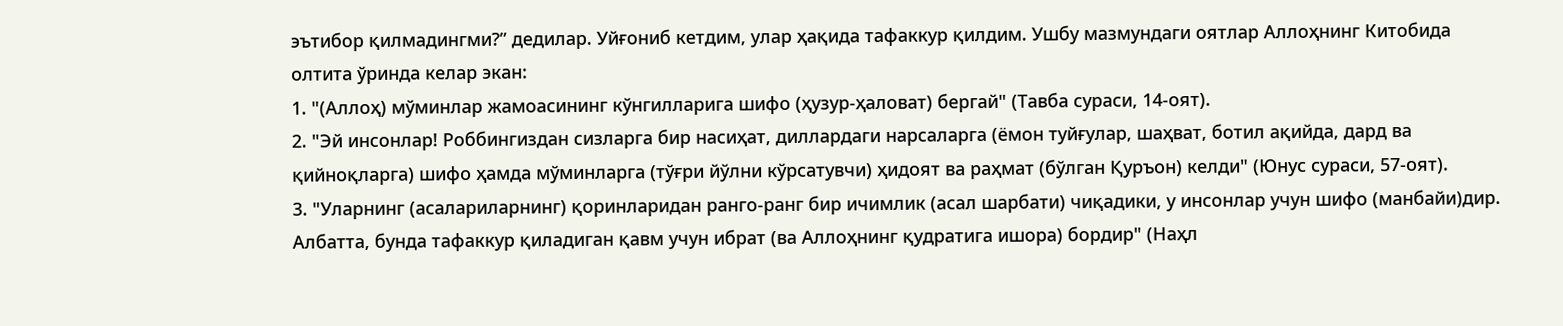эътибор қилмадингми?” дедилар. Уйғониб кетдим, улар ҳақида тафаккур қилдим. Ушбу мазмундаги оятлар Аллоҳнинг Китобида олтита ўринда келар экан:
1. "(Аллоҳ) мўминлар жамоасининг кўнгилларига шифо (ҳузур-ҳаловат) бергай" (Тавба сураси, 14-оят).
2. "Эй инсонлар! Роббингиздан сизларга бир насиҳат, диллардаги нарсаларга (ёмон туйғулар, шаҳват, ботил ақийда, дард ва қийноқларга) шифо ҳамда мўминларга (тўғри йўлни кўрсатувчи) ҳидоят ва раҳмат (бўлган Қуръон) келди" (Юнус сураси, 57-оят).
3. "Уларнинг (асалариларнинг) қоринларидан ранго-ранг бир ичимлик (асал шарбати) чиқадики, у инсонлар учун шифо (манбайи)дир. Албатта, бунда тафаккур қиладиган қавм учун ибрат (ва Аллоҳнинг қудратига ишора) бордир" (Наҳл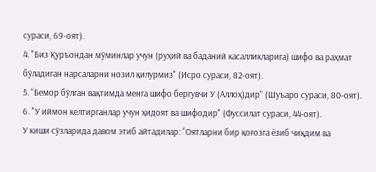сураси, 69-оят).
4. "Биз Қуръондан мўминлар учун (руҳий ва баданий касалликларига) шифо ва раҳмат бўладиган нарсаларни нозил қилурмиз" (Исро сураси, 82-оят).
5. “Бемор бўлган вақтимда менга шифо бергувчи У (Аллоҳ)дир” (Шуъаро сураси, 80-оят).
6. "У иймон келтирганлар учун ҳидоят ва шифодир" (Фуссилат сураси, 44-оят).
У киши сўзларида давом этиб айтадилар: “Оятларни бир қоғозга ёзиб чиқдим ва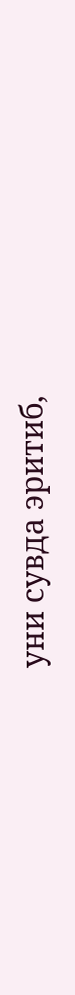уни сувда эритиб,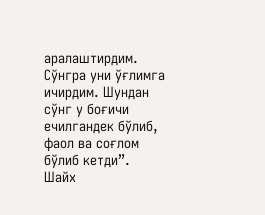аралаштирдим. Сўнгра уни ўғлимга ичирдим. Шундан сўнг у боғичи ечилгандек бўлиб, фаол ва соғлом бўлиб кетди”.
Шайх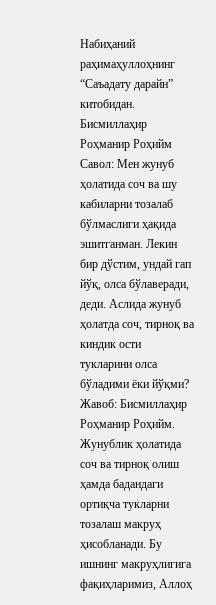Набиҳаний раҳимаҳуллоҳнинг
“Саъадату дарайн” китобидан.
Бисмиллаҳир Роҳманир Роҳийм
Савол: Мен жунуб ҳолатида соч ва шу кабиларни тозалаб бўлмаслиги ҳақида эшитганман. Лекин бир дўстим, ундай гап йўқ, олса бўлаверади, деди. Аслида жунуб ҳолатда соч, тирноқ ва киндик ости тукларини олса бўладими ёки йўқми?
Жавоб: Бисмиллаҳир Роҳманир Роҳийм. Жунублик ҳолатида соч ва тирноқ олиш ҳамда бадандаги ортиқча тукларни тозалаш макруҳ ҳисобланади. Бу ишнинг макруҳлигига фақиҳларимиз, Аллоҳ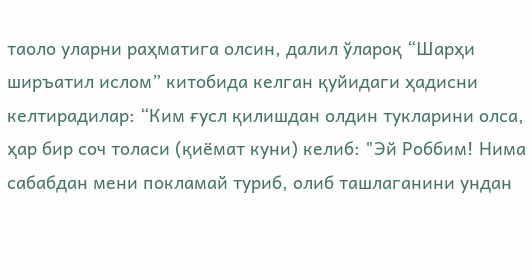таоло уларни раҳматига олсин, далил ўлароқ “Шарҳи ширъатил ислом” китобида келган қуйидаги ҳадисни келтирадилар: “Ким ғусл қилишдан олдин тукларини олса, ҳар бир соч толаси (қиёмат куни) келиб: "Эй Роббим! Нима сабабдан мени покламай туриб, олиб ташлаганини ундан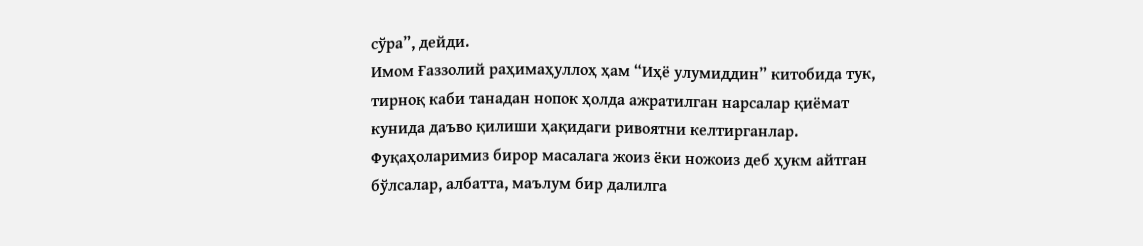сўра”, дейди.
Имом Ғаззолий раҳимаҳуллоҳ ҳам “Иҳё улумиддин” китобида тук, тирноқ каби танадан нопок ҳолда ажратилган нарсалар қиёмат кунида даъво қилиши ҳақидаги ривоятни келтирганлар.
Фуқаҳоларимиз бирор масалага жоиз ёки ножоиз деб ҳукм айтган бўлсалар, албатта, маълум бир далилга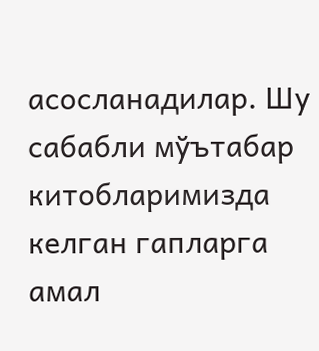асосланадилар. Шу сабабли мўътабар китобларимизда келган гапларга амал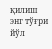қилиш энг тўғри йўл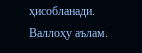ҳисобланади. Валлоҳу аълам.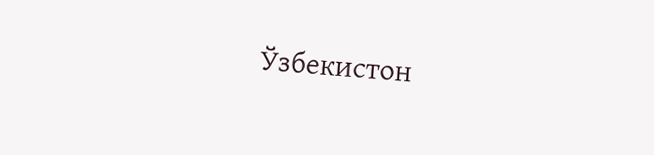Ўзбекистон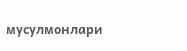мусулмонлари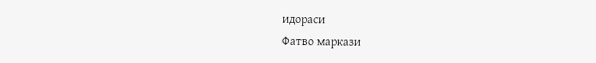идораси
Фатво маркази